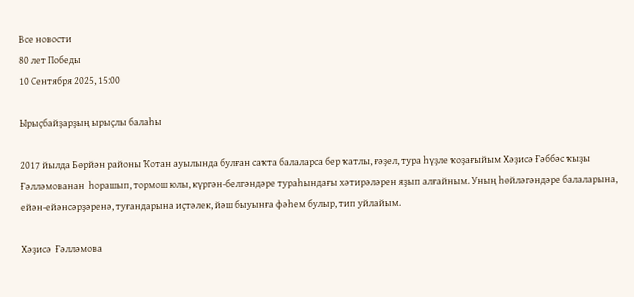Все новости
80 лет Победы
10 Сентября 2025, 15:00

Ырыҫбайҙарҙың ырыҫлы балаһы

2017 йылда Бөрйән районы Ҡотан ауылында булған саҡта балаларса бер ҡатлы, ғәҙел, тура һүҙле ҡоҙағыйым Хәҙисә Ғәббәс ҡыҙы Ғәлләмованан  һорашып, тормош юлы, күргән-белгәндәре тураһындағы хәтирәләрен яҙып алғайным. Уның һөйләгәндәре балаларына, ейән-ейәнсәрҙәренә, туғандарына иҫтәлек, йәш быуынға фәһем булыр, тип уйлайым.

Хәҙисә  Ғәлләмова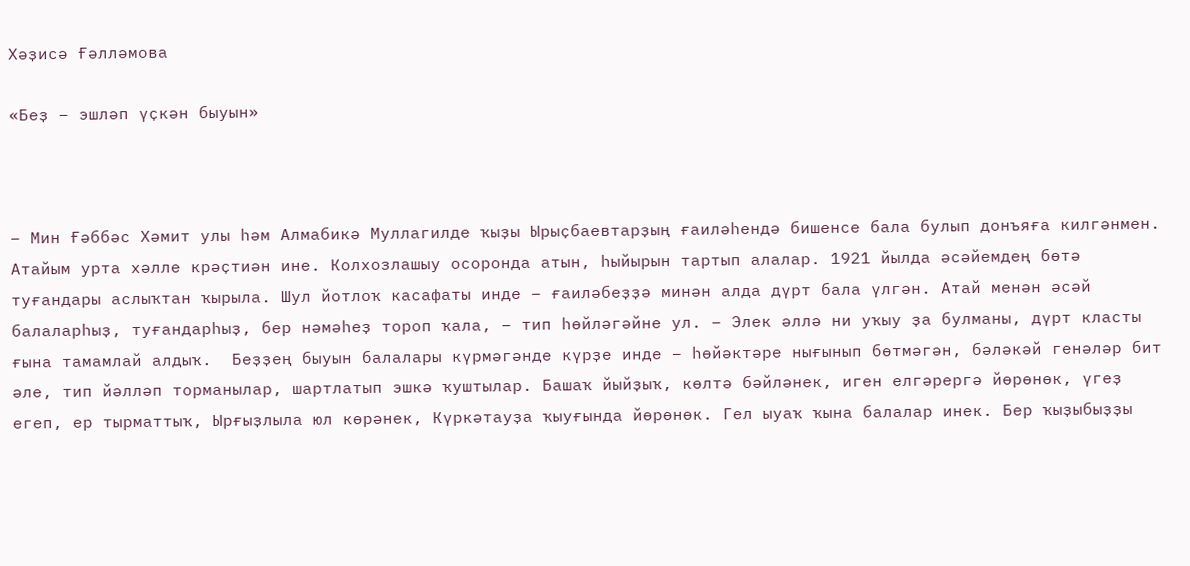Хәҙисә Ғәлләмова

«Беҙ – эшләп үҫкән быуын»



– Мин Ғәббәс Хәмит улы һәм Алмабикә Муллагилде ҡыҙы Ырыҫбаевтарҙың ғаиләһендә бишенсе бала булып донъяға килгәнмен. Атайым урта хәлле крәҫтиән ине. Колхозлашыу осоронда атын, һыйырын тартып алалар. 1921 йылда әсәйемдең бөтә туғандары аслыҡтан ҡырыла. Шул йотлоҡ касафаты инде – ғаиләбеҙҙә минән алда дүрт бала үлгән. Атай менән әсәй балаларһыҙ, туғандарһыҙ, бер нәмәһеҙ тороп ҡала, – тип һөйләгәйне ул. – Элек әллә ни уҡыу ҙа булманы, дүрт класты ғына тамамлай алдыҡ.  Беҙҙең быуын балалары күрмәгәнде күрҙе инде – һөйәктәре нығынып бөтмәгән, бәләкәй генәләр бит әле, тип йәлләп торманылар, шартлатып эшкә ҡуштылар. Башаҡ йыйҙыҡ, көлтә бәйләнек, иген елгәрергә йөрөнөк, үгеҙ егеп, ер тырматтыҡ, Ырғыҙлыла юл көрәнек, Күркәтауҙа ҡыуғында йөрөнөк. Гел ыуаҡ ҡына балалар инек. Бер ҡыҙыбыҙҙы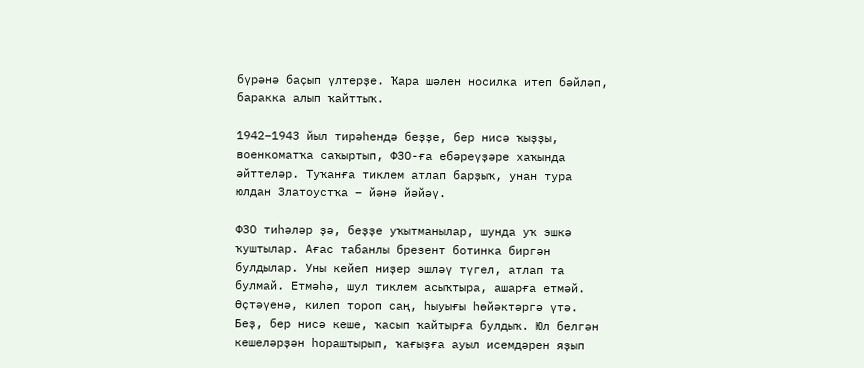бүрәнә баҫып үлтерҙе. Ҡара шәлен носилка итеп бәйләп, баракка алып ҡайттыҡ.

1942–1943 йыл тирәһендә беҙҙе, бер нисә ҡыҙҙы, военкоматҡа саҡыртып, ФЗО-ға ебәреүҙәре хаҡында әйттеләр. Туҡанға тиклем атлап барҙыҡ, унан тура юлдан Златоустҡа – йәнә йәйәү.

ФЗО тиһәләр ҙә, беҙҙе уҡытманылар, шунда уҡ эшкә ҡуштылар. Ағас табанлы брезент ботинка биргән булдылар. Уны кейеп ниҙер эшләү түгел, атлап та булмай. Етмәһә, шул тиклем асыҡтыра, ашарға етмәй. Өҫтәүенә, килеп тороп саң, һыуығы һөйәктәргә үтә. Беҙ, бер нисә кеше, ҡасып ҡайтырға булдыҡ. Юл белгән кешеләрҙән һораштырып, ҡағыҙға ауыл исемдәрен яҙып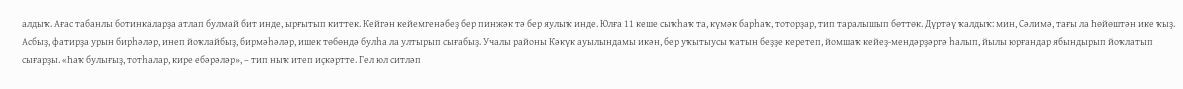алдыҡ. Ағас табанлы ботинкаларҙа атлап булмай бит инде, ырғытып киттек. Кейгән кейемгенәбеҙ бер пинжәк тә бер яулыҡ инде. Юлға 11 кеше сыҡһаҡ та, күмәк барһаҡ, тоторҙар, тип таралышып бөттөк. Дүртәү ҡалдыҡ: мин, Сәлимә, тағы ла Һөйөштән ике ҡыҙ. Асбыҙ, фатирҙа урын бирһәләр, инеп йоҡлайбыҙ, бирмәһәләр, ишек төбөндә булһа ла ултырып сығабыҙ. Учалы районы Кәкүк ауылындамы икән, бер уҡытыусы ҡатын беҙҙе керетеп, йомшаҡ кейеҙ-мендәрҙәргә һалып, йылы юрғандар ябындырып йоҡлатып сығарҙы. «Һаҡ булығыҙ, тотһалар, кире ебәрәләр», – тип ныҡ итеп иҫкәртте. Гел юл ситләп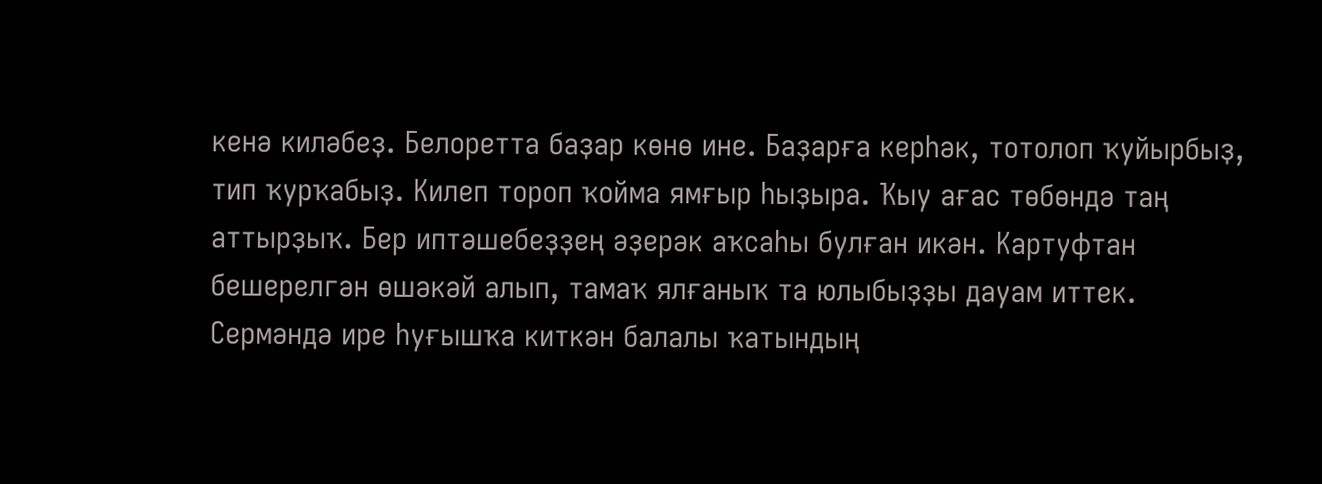кенә киләбеҙ. Белоретта баҙар көнө ине. Баҙарға керһәк, тотолоп ҡуйырбыҙ, тип ҡурҡабыҙ. Килеп тороп ҡойма ямғыр һыҙыра. Ҡыу ағас төбөндә таң аттырҙыҡ. Бер иптәшебеҙҙең әҙерәк аҡсаһы булған икән. Картуфтан бешерелгән өшәкәй алып, тамаҡ ялғаныҡ та юлыбыҙҙы дауам иттек. Сермәндә ире һуғышҡа киткән балалы ҡатындың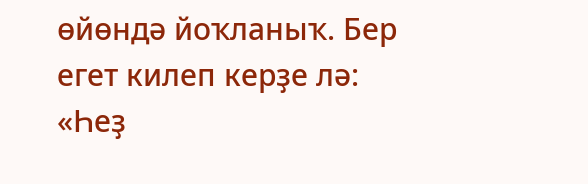өйөндә йоҡланыҡ. Бер егет килеп керҙе лә: «Һеҙ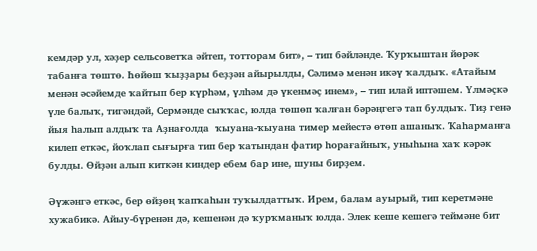кемдәр ул, хәҙер сельсоветҡа әйтеп, тотторам бит», – тип бәйләнде. Ҡурҡыштан йөрәк табанға төштө. Һөйөш ҡыҙҙары беҙҙән айырылды, Сәлимә менән икәү ҡалдыҡ. «Атайым менән әсәйемде ҡайтып бер күрһәм, үлһәм дә үкенмәҫ инем», – тип илай иптәшем. Үлмәҫкә үле балыҡ, тигәндәй, Сермәнде сыҡҡас, юлда төшөп ҡалған бәрәңгегә тап булдыҡ. Тиҙ генә йыя һалып алдыҡ та Аҙнағолда  ҡыуана-ҡыуана тимер мейестә өтөп ашаныҡ. Ҡаһарманға килеп еткәс, йоҡлап сығырға тип бер ҡатындан фатир һорағайныҡ, уныһына хаҡ кәрәк булды. Өйҙән алып киткән киндер ебем бар ине, шуны бирҙем.

Әүжәнгә еткәс, бер өйҙөң ҡапҡаһын туҡылдаттыҡ. Ирем, балам ауырый, тип керетмәне хужабикә. Айыу-бүренән дә, кешенән дә ҡурҡманыҡ юлда. Элек кеше кешегә теймәне бит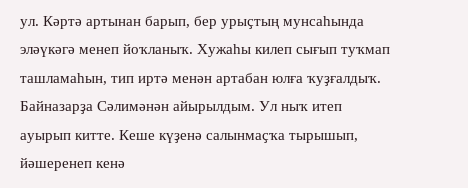ул. Кәртә артынан барып, бер урыҫтың мунсаһында эләүкәгә менеп йоҡланыҡ. Хужаһы килеп сығып туҡмап ташламаһын, тип иртә менән артабан юлға ҡуҙғалдыҡ. Байназарҙа Сәлимәнән айырылдым. Ул ныҡ итеп ауырып китте. Кеше күҙенә салынмаҫҡа тырышып, йәшеренеп кенә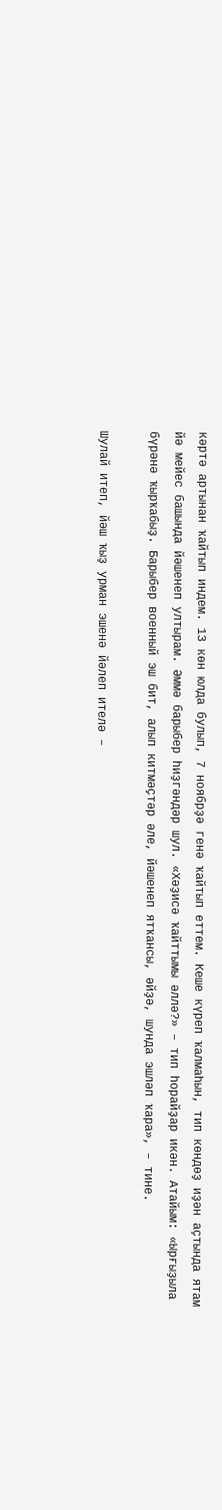кәртә артынан ҡайтып индем. 13 көн юлда булып, 7 ноябрҙә генә ҡайтып еттем. Кеше күреп ҡалмаһын, тип көндөҙ иҙән аҫтында ятам йә мейес башында йәшенеп ултырам. Әммә барыбер һиҙгәндәр шул. «Хәҙисә ҡайттымы әллә?» – тип һорайҙар икән. Атайым: «Ырғыҙыла бүрәнә ҡырҡабыҙ. Барыбер военный эш бит, алып китмәҫтәр әле, йәшенеп ятҡансы, әйҙә, шунда эшләп ҡара», – тине.

Шулай итеп, йәш ҡыҙ урман эшенә йәлеп ителә –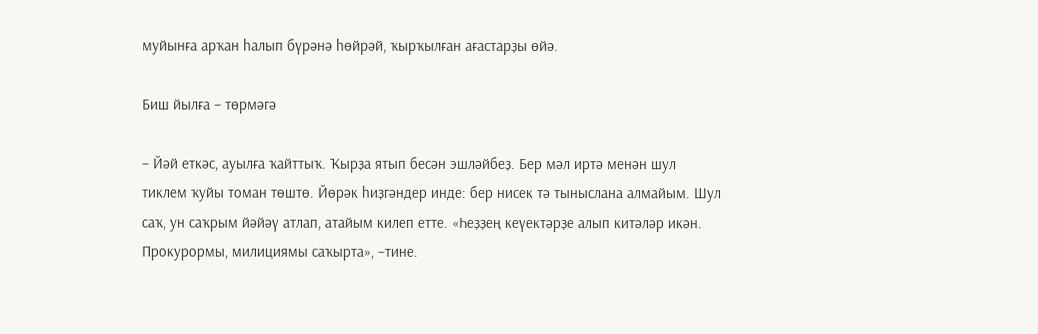муйынға арҡан һалып бүрәнә һөйрәй, ҡырҡылған ағастарҙы өйә.

Биш йылға – төрмәгә

– Йәй еткәс, ауылға ҡайттыҡ. Ҡырҙа ятып бесән эшләйбеҙ. Бер мәл иртә менән шул тиклем ҡуйы томан төштө. Йөрәк һиҙгәндер инде: бер нисек тә тыныслана алмайым. Шул саҡ, ун саҡрым йәйәү атлап, атайым килеп етте. «Һеҙҙең кеүектәрҙе алып китәләр икән. Прокурормы, милициямы саҡырта», –тине.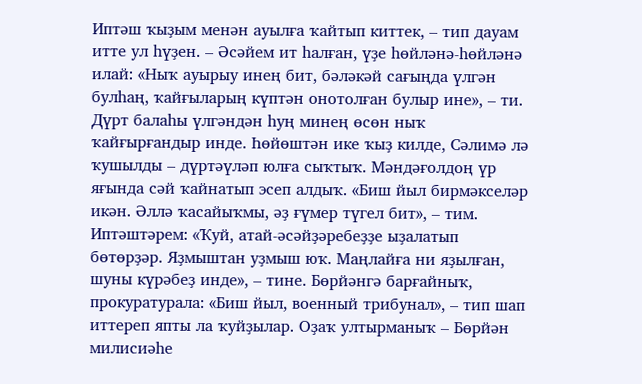Иптәш ҡыҙым менән ауылға ҡайтып киттек, – тип дауам итте ул һүҙен. – Әсәйем ит һалған, үҙе һөйләнә-һөйләнә илай: «Ныҡ ауырыу инең бит, бәләкәй сағыңда үлгән булһаң, ҡайғыларың күптән онотолған булыр ине», – ти. Дүрт балаһы үлгәндән һуң минең өсөн ныҡ ҡайғырғандыр инде. Һөйөштән ике ҡыҙ килде, Сәлимә лә ҡушылды – дүртәүләп юлға сыҡтыҡ. Мәндәғолдоң үр яғында сәй ҡайнатып эсеп алдыҡ. «Биш йыл бирмәкселәр икән. Әллә ҡасайыҡмы, әҙ ғүмер түгел бит», – тим. Иптәштәрем: «Ҡуй, атай-әсәйҙәребеҙҙе ыҙалатып бөтөрҙәр. Яҙмыштан уҙмыш юҡ. Маңлайға ни яҙылған, шуны күрәбеҙ инде», – тине. Бөрйәнгә барғайныҡ, прокуратурала: «Биш йыл, военный трибунал», – тип шап иттереп япты ла ҡуйҙылар. Оҙаҡ ултырманыҡ – Бөрйән милисиәһе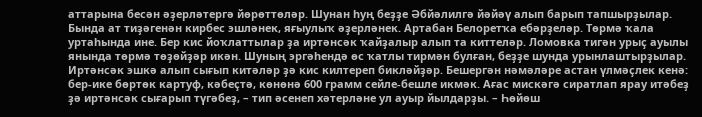аттарына бесән әҙерләтергә йөрөттөләр. Шунан һуң беҙҙе Әбйәлилгә йәйәү алып барып тапшырҙылар. Бында ат тиҙәгенән кирбес эшләнек, яғыулыҡ әҙерләнек. Артабан Белоретҡа ебәрҙеләр. Төрмә ҡала уртаһында ине. Бер кис йоҡлаттылар ҙа иртәнсәк ҡайҙалыр алып та киттеләр. Ломовка тигән урыҫ ауылы янында төрмә төҙөйҙәр икән. Шуның эргәһендә өс ҡатлы тирмән булған, беҙҙе шунда урынлаштырҙылар. Иртәнсәк эшкә алып сығып китәләр ҙә кис килтереп бикләйҙәр. Бешергән нәмәләре астан үлмәҫлек кенә: бер-ике бөртөк картуф, кәбеҫтә, көнөнә 600 грамм сейле-бешле икмәк. Ағас мискәгә сиратлап ярау итәбеҙ ҙә иртәнсәк сығарып түгәбеҙ, – тип әсенеп хәтерләне ул ауыр йылдарҙы. – Һөйөш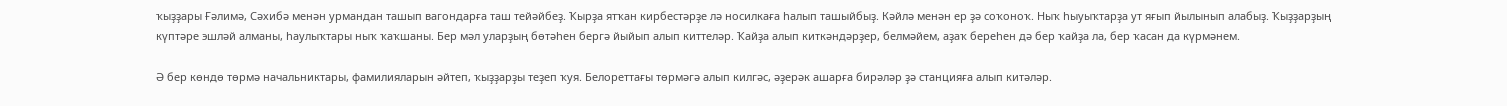ҡыҙҙары Ғәлимә, Сәхибә менән урмандан ташып вагондарға таш тейәйбеҙ. Ҡырҙа ятҡан кирбестәрҙе лә носилкаға һалып ташыйбыҙ. Кәйлә менән ер ҙә соҡоноҡ. Ныҡ һыуыҡтарҙа ут яғып йылынып алабыҙ. Ҡыҙҙарҙың күптәре эшләй алманы, һаулыҡтары ныҡ ҡаҡшаны. Бер мәл уларҙың бөтәһен бергә йыйып алып киттеләр. Ҡайҙа алып киткәндәрҙер, белмәйем, аҙаҡ береһен дә бер ҡайҙа ла, бер ҡасан да күрмәнем.

Ә бер көндө төрмә начальниктары, фамилияларын әйтеп, ҡыҙҙарҙы теҙеп ҡуя. Белореттағы төрмәгә алып килгәс, әҙерәк ашарға бирәләр ҙә станцияға алып китәләр.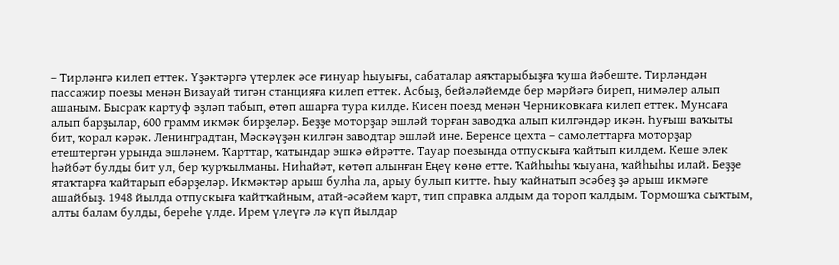– Тирләнгә килеп еттек. Үҙәктәргә үтерлек әсе ғинуар һыуығы, сабаталар аяҡтарыбыҙға ҡуша йәбеште. Тирләндән пассажир поезы менән Визауай тигән станцияға килеп еттек. Асбыҙ, бейәләйемде бер мәрйәгә биреп, нимәлер алып ашаным. Бысраҡ картуф эҙләп табып, өтөп ашарға тура килде. Кисен поезд менән Черниковкаға килеп еттек. Мунсаға алып барҙылар, 600 грамм икмәк бирҙеләр. Беҙҙе моторҙар эшләй торған заводҡа алып килгәндәр икән. Һуғыш ваҡыты бит, ҡорал кәрәк. Ленинградтан, Мәскәүҙән килгән заводтар эшләй ине. Беренсе цехта – самолеттарға моторҙар етештергән урында эшләнем. Ҡарттар, ҡатындар эшкә өйрәтте. Тауар поезында отпускыға ҡайтып килдем. Кеше элек һәйбәт булды бит ул, бер ҡурҡылманы. Ниһайәт, көтөп алынған Еңеү көнө етте. Ҡайһыһы ҡыуана, ҡайһыһы илай. Беҙҙе ятаҡтарға ҡайтарып ебәрҙеләр. Икмәктәр арыш булһа ла, арыу булып китте. Һыу ҡайнатып эсәбеҙ ҙә арыш икмәге ашайбыҙ. 1948 йылда отпускыға ҡайтҡайным, атай-әсәйем ҡарт, тип справка алдым да тороп ҡалдым. Тормошҡа сыҡтым, алты балам булды, береһе үлде. Ирем үлеүгә лә күп йылдар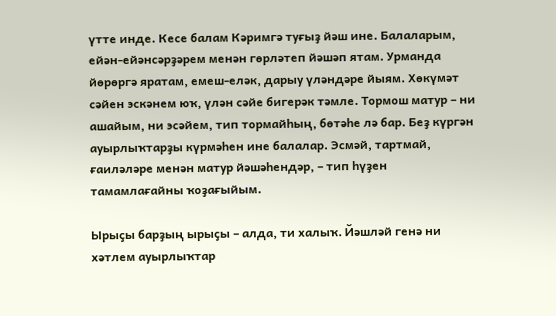үтте инде. Кесе балам Кәримгә туғыҙ йәш ине. Балаларым, ейән-ейәнсәрҙәрем менән гөрләтеп йәшәп ятам. Урманда йөрөргә яратам, емеш-еләк, дарыу үләндәре йыям. Хөкүмәт сәйен эскәнем юҡ, үлән сәйе бигерәк тәмле. Тормош матур – ни ашайым, ни эсәйем, тип тормайһың, бөтәһе лә бар. Беҙ күргән ауырлыҡтарҙы күрмәһен ине балалар. Эсмәй, тартмай, ғаиләләре менән матур йәшәһендәр, – тип һүҙен тамамлағайны ҡоҙағыйым.

Ырыҫы барҙың ырыҫы – алда, ти халыҡ. Йәшләй генә ни хәтлем ауырлыҡтар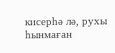кисерһә лә, рухы һынмаған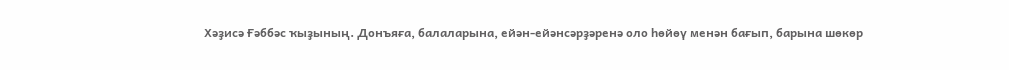Хәҙисә Ғәббәс ҡыҙының. Донъяға, балаларына, ейән-ейәнсәрҙәренә оло һөйөү менән бағып, барына шөкөр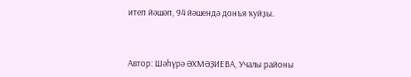итеп йәшәп, 94 йәшендә донъя ҡуйҙы.



Автор: Шәһүрә ӘХМӘҘИЕВА, Учалы районы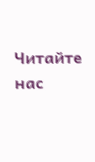Читайте нас